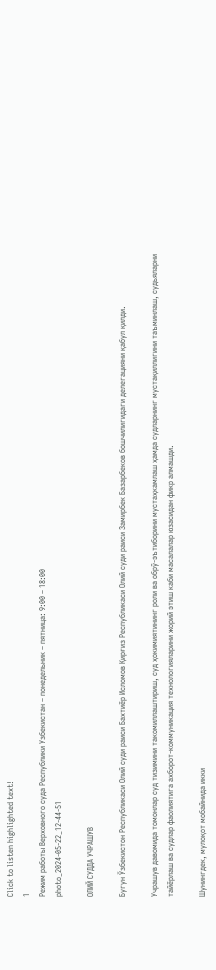Click to listen highlighted text!
1
Режим работы Верховного суда Республики Узбекистан – понедельник – пятница: 9:00 – 18:00
photo_2024-05-22_12-44-51

ОЛИЙ СУДДА УЧРАШУВ

Бугун Ўзбекистон Республикаси Олий суди раиси Бахтиёр Исломов Қирғиз Республикаси Олий суди раиси Замирбек Базарбеков бошчилигидаги делегацияни қабул қилди.

Учрашув давомида томонлар суд тизимини такомиллаштириш, суд ҳокимиятининг роли ва обрў-эътиборини мустаҳкамлаш ҳамда судларнинг мустақиллигини таъминлаш, судьяларни тайёрлаш ва судлар фаолиятига ахборот-коммуникация технологияларини жорий этиш каби масалалар юзасидан фикр алмашди.

Шунингдек, мулоқот мобайнида икки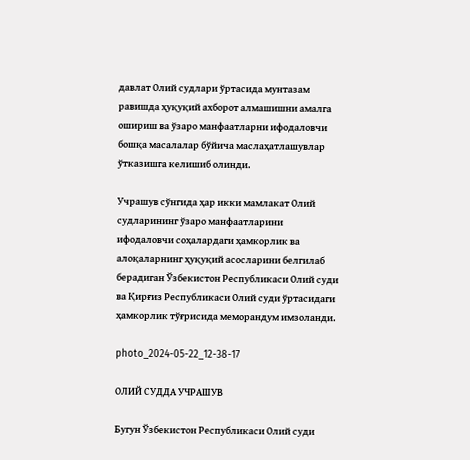давлат Олий судлари ўртасида мунтазам равишда ҳуқуқий ахборот алмашишни амалга ошириш ва ўзаро манфаатларни ифодаловчи бошқа масалалар бўйича маслаҳатлашувлар ўтказишга келишиб олинди.

Учрашув сўнгида ҳар икки мамлакат Олий судларининг ўзаро манфаатларини ифодаловчи соҳалардаги ҳамкорлик ва алоқаларнинг ҳуқуқий асосларини белгилаб берадиган Ўзбекистон Республикаси Олий суди ва Қирғиз Республикаси Олий суди ўртасидаги ҳамкорлик тўғрисида меморандум имзоланди.

photo_2024-05-22_12-38-17

ОЛИЙ СУДДА УЧРАШУВ

Бугун Ўзбекистон Республикаси Олий суди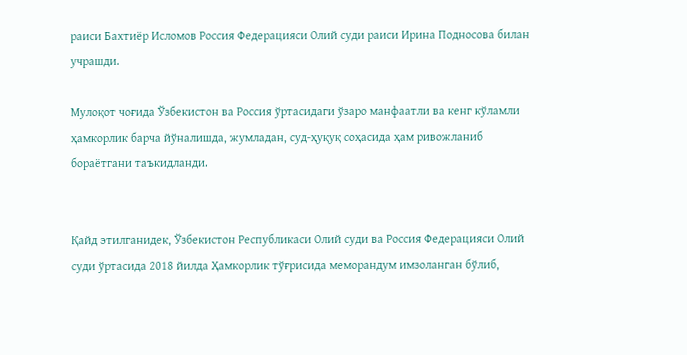раиси Бахтиёр Исломов Россия Федерацияси Олий суди раиси Ирина Подносова билан учрашди.

Мулоқот чоғида Ўзбекистон ва Россия ўртасидаги ўзаро манфаатли ва кенг кўламли ҳамкорлик барча йўналишда, жумладан, суд-ҳуқуқ соҳасида ҳам ривожланиб бораётгани таъкидланди.


Қайд этилганидек, Ўзбекистон Республикаси Олий суди ва Россия Федерацияси Олий суди ўртасида 2018 йилда Ҳамкорлик тўғрисида меморандум имзоланган бўлиб,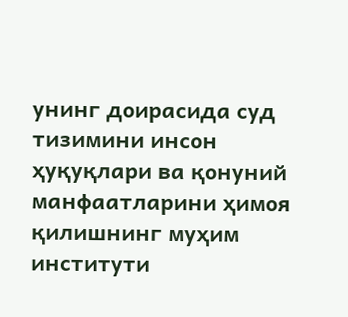унинг доирасида суд тизимини инсон ҳуқуқлари ва қонуний манфаатларини ҳимоя қилишнинг муҳим институти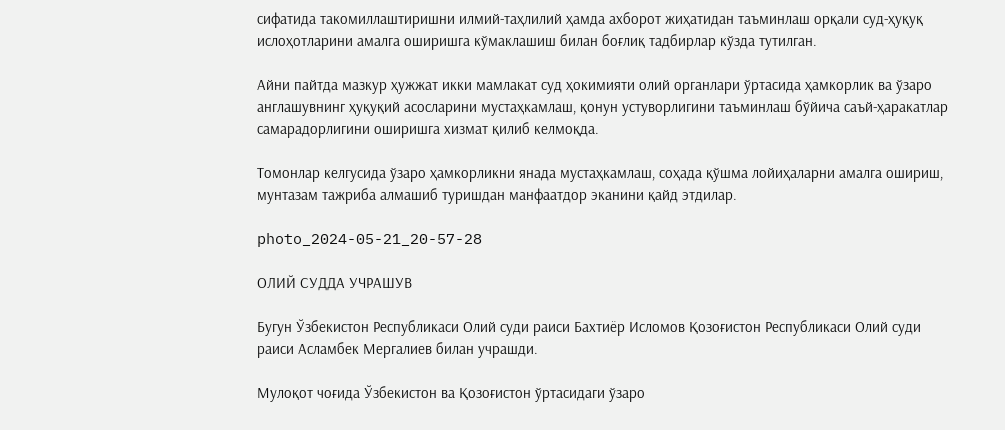сифатида такомиллаштиришни илмий-таҳлилий ҳамда ахборот жиҳатидан таъминлаш орқали суд-ҳуқуқ ислоҳотларини амалга оширишга кўмаклашиш билан боғлиқ тадбирлар кўзда тутилган.

Айни пайтда мазкур ҳужжат икки мамлакат суд ҳокимияти олий органлари ўртасида ҳамкорлик ва ўзаро англашувнинг ҳуқуқий асосларини мустаҳкамлаш, қонун устуворлигини таъминлаш бўйича саъй-ҳаракатлар самарадорлигини оширишга хизмат қилиб келмоқда.

Томонлар келгусида ўзаро ҳамкорликни янада мустаҳкамлаш, соҳада қўшма лойиҳаларни амалга ошириш, мунтазам тажриба алмашиб туришдан манфаатдор эканини қайд этдилар.

photo_2024-05-21_20-57-28

ОЛИЙ СУДДА УЧРАШУВ

Бугун Ўзбекистон Республикаси Олий суди раиси Бахтиёр Исломов Қозоғистон Республикаси Олий суди раиси Асламбек Мергалиев билан учрашди.

Мулоқот чоғида Ўзбекистон ва Қозоғистон ўртасидаги ўзаро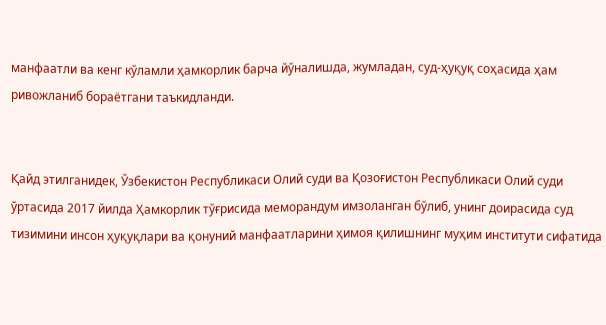манфаатли ва кенг кўламли ҳамкорлик барча йўналишда, жумладан, суд-ҳуқуқ соҳасида ҳам ривожланиб бораётгани таъкидланди.


Қайд этилганидек, Ўзбекистон Республикаси Олий суди ва Қозоғистон Республикаси Олий суди ўртасида 2017 йилда Ҳамкорлик тўғрисида меморандум имзоланган бўлиб, унинг доирасида суд тизимини инсон ҳуқуқлари ва қонуний манфаатларини ҳимоя қилишнинг муҳим институти сифатида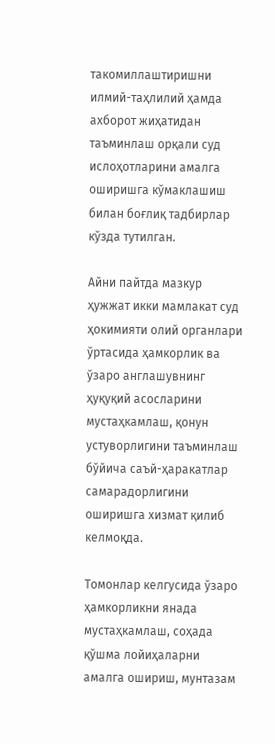такомиллаштиришни илмий-таҳлилий ҳамда ахборот жиҳатидан таъминлаш орқали суд ислоҳотларини амалга оширишга кўмаклашиш билан боғлиқ тадбирлар кўзда тутилган.

Айни пайтда мазкур ҳужжат икки мамлакат суд ҳокимияти олий органлари ўртасида ҳамкорлик ва ўзаро англашувнинг ҳуқуқий асосларини мустаҳкамлаш, қонун устуворлигини таъминлаш бўйича саъй-ҳаракатлар самарадорлигини оширишга хизмат қилиб келмоқда.

Томонлар келгусида ўзаро ҳамкорликни янада мустаҳкамлаш, соҳада қўшма лойиҳаларни амалга ошириш, мунтазам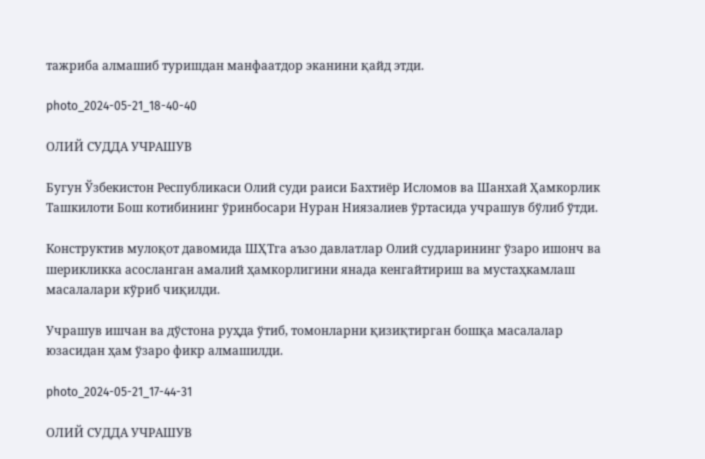тажриба алмашиб туришдан манфаатдор эканини қайд этди.

photo_2024-05-21_18-40-40

ОЛИЙ СУДДА УЧРАШУВ

Бугун Ўзбекистон Республикаси Олий суди раиси Бахтиёр Исломов ва Шанхай Ҳамкорлик Ташкилоти Бош котибининг ўринбосари Нуран Ниязалиев ўртасида учрашув бўлиб ўтди.

Конструктив мулоқот давомида ШҲТга аъзо давлатлар Олий судларининг ўзаро ишонч ва шерикликка асосланган амалий ҳамкорлигини янада кенгайтириш ва мустаҳкамлаш масалалари кўриб чиқилди.

Учрашув ишчан ва дўстона руҳда ўтиб, томонларни қизиқтирган бошқа масалалар юзасидан ҳам ўзаро фикр алмашилди.

photo_2024-05-21_17-44-31

ОЛИЙ СУДДА УЧРАШУВ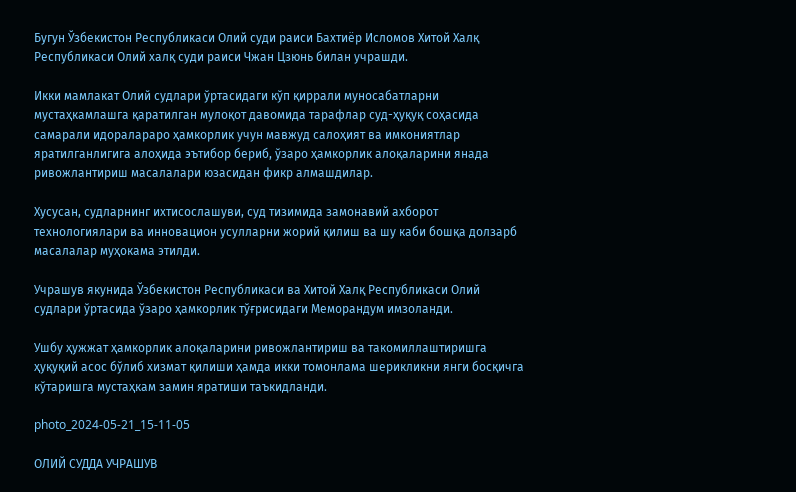Бугун Ўзбекистон Республикаси Олий суди раиси Бахтиёр Исломов Хитой Халқ Республикаси Олий халқ суди раиси Чжан Цзюнь билан учрашди.

Икки мамлакат Олий судлари ўртасидаги кўп қиррали муносабатларни мустаҳкамлашга қаратилган мулоқот давомида тарафлар суд-ҳуқуқ соҳасида самарали идоралараро ҳамкорлик учун мавжуд салоҳият ва имкониятлар яратилганлигига алоҳида эътибор бериб, ўзаро ҳамкорлик алоқаларини янада ривожлантириш масалалари юзасидан фикр алмашдилар.

Хусусан, судларнинг ихтисослашуви, суд тизимида замонавий ахборот технологиялари ва инновацион усулларни жорий қилиш ва шу каби бошқа долзарб масалалар муҳокама этилди.

Учрашув якунида Ўзбекистон Республикаси ва Хитой Халқ Республикаси Олий судлари ўртасида ўзаро ҳамкорлик тўғрисидаги Меморандум имзоланди.

Ушбу ҳужжат ҳамкорлик алоқаларини ривожлантириш ва такомиллаштиришга ҳуқуқий асос бўлиб хизмат қилиши ҳамда икки томонлама шерикликни янги босқичга кўтаришга мустаҳкам замин яратиши таъкидланди.

photo_2024-05-21_15-11-05

ОЛИЙ СУДДА УЧРАШУВ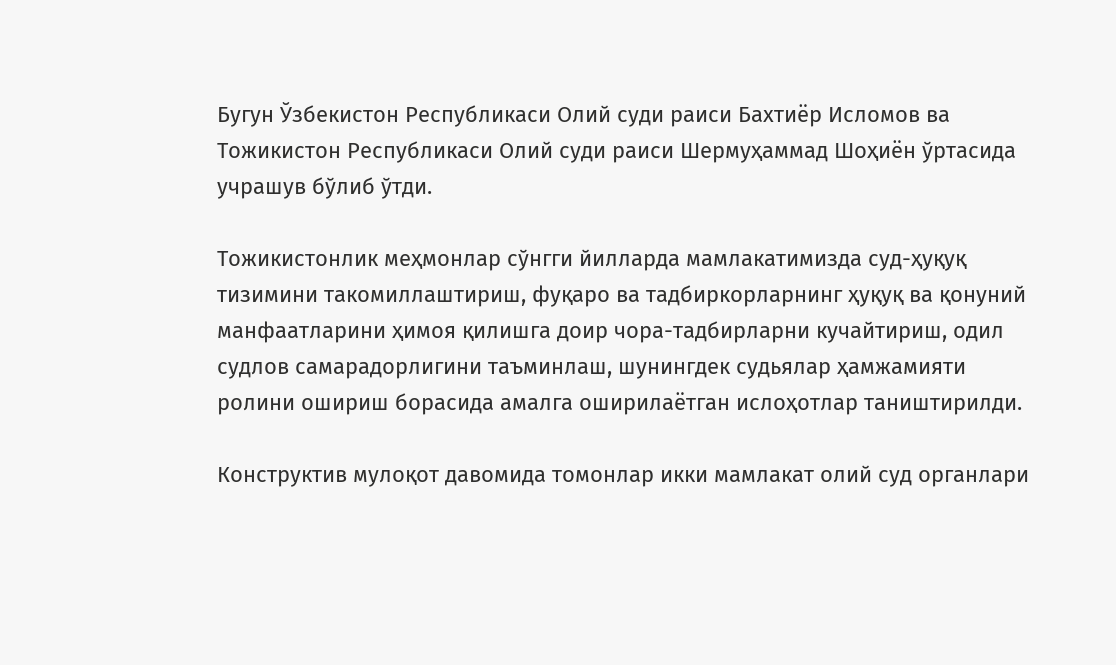Бугун Ўзбекистон Республикаси Олий суди раиси Бахтиёр Исломов ва Тожикистон Республикаси Олий суди раиси Шермуҳаммад Шоҳиён ўртасида учрашув бўлиб ўтди.

Тожикистонлик меҳмонлар сўнгги йилларда мамлакатимизда суд-ҳуқуқ тизимини такомиллаштириш, фуқаро ва тадбиркорларнинг ҳуқуқ ва қонуний манфаатларини ҳимоя қилишга доир чора-тадбирларни кучайтириш, одил судлов самарадорлигини таъминлаш, шунингдек судьялар ҳамжамияти ролини ошириш борасида амалга оширилаётган ислоҳотлар таништирилди.

Конструктив мулоқот давомида томонлар икки мамлакат олий суд органлари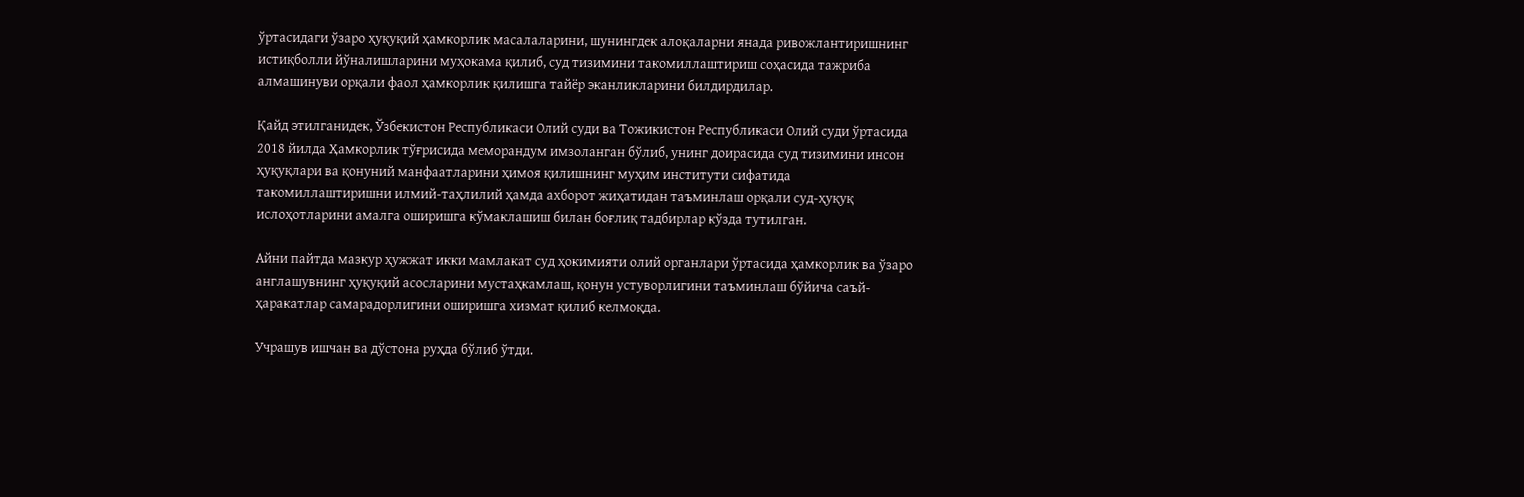ўртасидаги ўзаро ҳуқуқий ҳамкорлик масалаларини, шунингдек алоқаларни янада ривожлантиришнинг истиқболли йўналишларини муҳокама қилиб, суд тизимини такомиллаштириш соҳасида тажриба алмашинуви орқали фаол ҳамкорлик қилишга тайёр эканликларини билдирдилар.

Қайд этилганидек, Ўзбекистон Республикаси Олий суди ва Тожикистон Республикаси Олий суди ўртасида 2018 йилда Ҳамкорлик тўғрисида меморандум имзоланган бўлиб, унинг доирасида суд тизимини инсон ҳуқуқлари ва қонуний манфаатларини ҳимоя қилишнинг муҳим институти сифатида такомиллаштиришни илмий-таҳлилий ҳамда ахборот жиҳатидан таъминлаш орқали суд-ҳуқуқ ислоҳотларини амалга оширишга кўмаклашиш билан боғлиқ тадбирлар кўзда тутилган.

Айни пайтда мазкур ҳужжат икки мамлакат суд ҳокимияти олий органлари ўртасида ҳамкорлик ва ўзаро англашувнинг ҳуқуқий асосларини мустаҳкамлаш, қонун устуворлигини таъминлаш бўйича саъй-ҳаракатлар самарадорлигини оширишга хизмат қилиб келмоқда.

Учрашув ишчан ва дўстона руҳда бўлиб ўтди.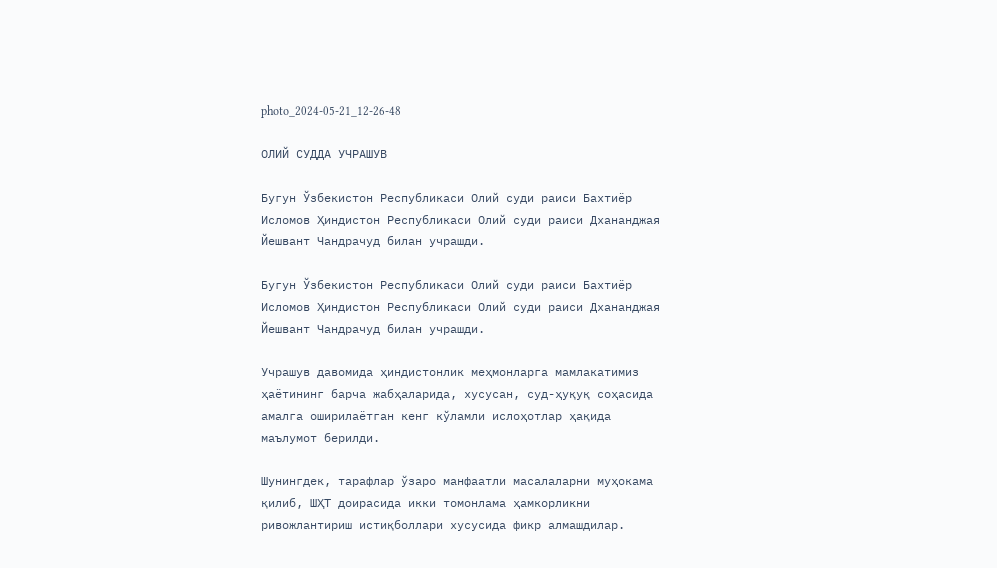photo_2024-05-21_12-26-48

ОЛИЙ СУДДА УЧРАШУВ

Бугун Ўзбекистон Республикаси Олий суди раиси Бахтиёр Исломов Ҳиндистон Республикаси Олий суди раиси Дхананджая Йешвант Чандрачуд билан учрашди.

Бугун Ўзбекистон Республикаси Олий суди раиси Бахтиёр Исломов Ҳиндистон Республикаси Олий суди раиси Дхананджая Йешвант Чандрачуд билан учрашди.

Учрашув давомида ҳиндистонлик меҳмонларга мамлакатимиз ҳаётининг барча жабҳаларида, хусусан, суд-ҳуқуқ соҳасида амалга оширилаётган кенг кўламли ислоҳотлар ҳақида маълумот берилди.

Шунингдек, тарафлар ўзаро манфаатли масалаларни муҳокама қилиб, ШҲТ доирасида икки томонлама ҳамкорликни ривожлантириш истиқболлари хусусида фикр алмашдилар.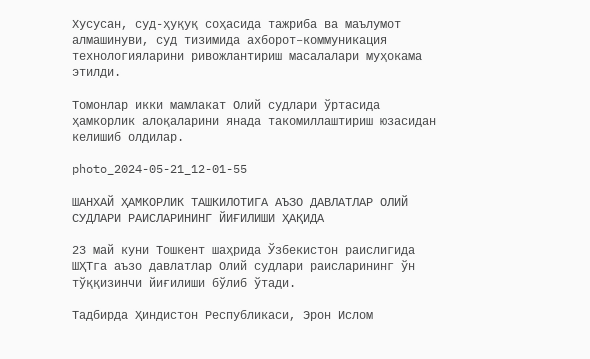Хусусан, суд-ҳуқуқ соҳасида тажриба ва маълумот алмашинуви, суд тизимида ахборот–коммуникация технологияларини ривожлантириш масалалари муҳокама этилди.

Томонлар икки мамлакат Олий судлари ўртасида ҳамкорлик алоқаларини янада такомиллаштириш юзасидан келишиб олдилар.

photo_2024-05-21_12-01-55

ШАНХАЙ ҲАМКОРЛИК ТАШКИЛОТИГА АЪЗО ДАВЛАТЛАР ОЛИЙ СУДЛАРИ РАИСЛАРИНИНГ ЙИҒИЛИШИ ҲАҚИДА

23 май куни Тошкент шаҳрида Ўзбекистон раислигида ШҲТга аъзо давлатлар Олий судлари раисларининг ўн тўққизинчи йиғилиши бўлиб ўтади.

Тадбирда Ҳиндистон Республикаси, Эрон Ислом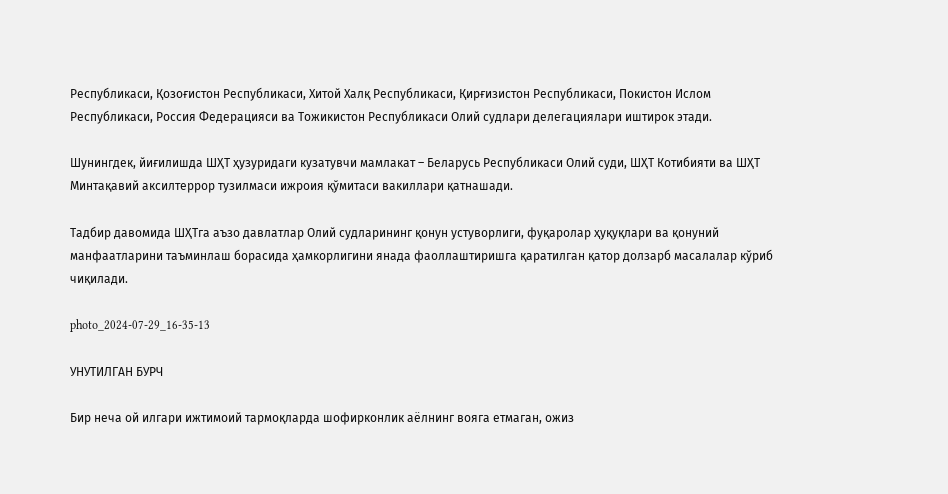Республикаси, Қозоғистон Республикаси, Хитой Халқ Республикаси, Қирғизистон Республикаси, Покистон Ислом Республикаси, Россия Федерацияси ва Тожикистон Республикаси Олий судлари делегациялари иштирок этади.

Шунингдек, йиғилишда ШҲТ ҳузуридаги кузатувчи мамлакат – Беларусь Республикаси Олий суди, ШҲТ Котибияти ва ШҲТ Минтақавий аксилтеррор тузилмаси ижроия қўмитаси вакиллари қатнашади.

Тадбир давомида ШҲТга аъзо давлатлар Олий судларининг қонун устуворлиги, фуқаролар ҳуқуқлари ва қонуний манфаатларини таъминлаш борасида ҳамкорлигини янада фаоллаштиришга қаратилган қатор долзарб масалалар кўриб чиқилади.

photo_2024-07-29_16-35-13

УНУТИЛГАН БУРЧ

Бир неча ой илгари ижтимоий тармоқларда шофирконлик аёлнинг вояга етмаган, ожиз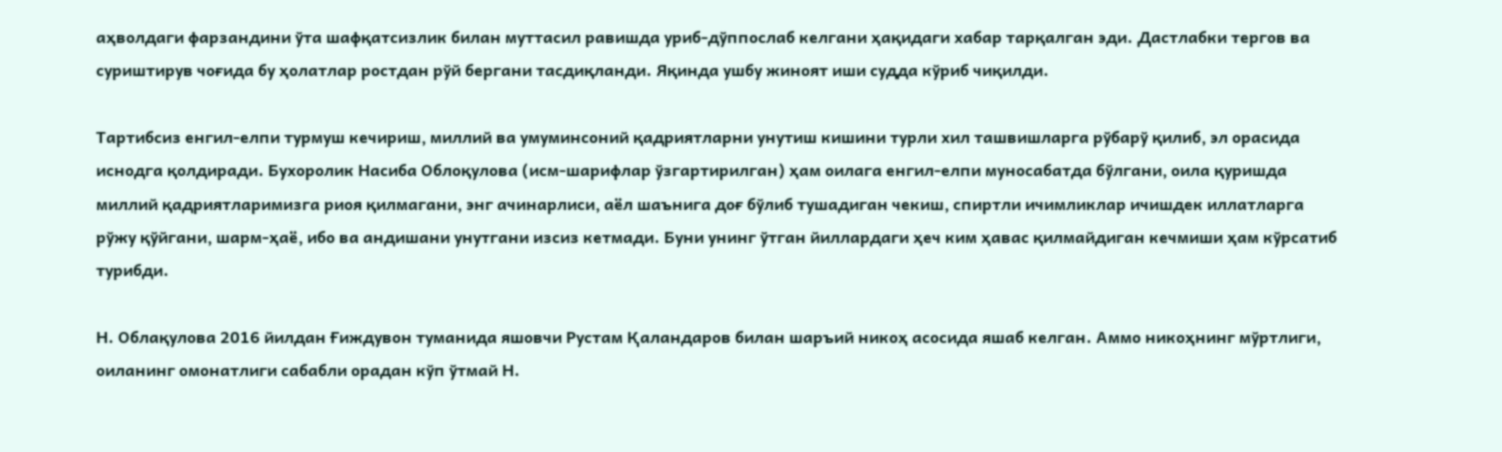аҳволдаги фарзандини ўта шафқатсизлик билан муттасил равишда уриб-дўппослаб келгани ҳақидаги хабар тарқалган эди. Дастлабки тергов ва суриштирув чоғида бу ҳолатлар ростдан рўй бергани тасдиқланди. Яқинда ушбу жиноят иши судда кўриб чиқилди.

Тартибсиз енгил-елпи турмуш кечириш, миллий ва умуминсоний қадриятларни унутиш кишини турли хил ташвишларга рўбарў қилиб, эл орасида иснодга қолдиради. Бухоролик Насиба Облоқулова (исм-шарифлар ўзгартирилган) ҳам оилага енгил-елпи муносабатда бўлгани, оила қуришда миллий қадриятларимизга риоя қилмагани, энг ачинарлиси, аёл шаънига доғ бўлиб тушадиган чекиш, спиртли ичимликлар ичишдек иллатларга рўжу қўйгани, шарм-ҳаё, ибо ва андишани унутгани изсиз кетмади. Буни унинг ўтган йиллардаги ҳеч ким ҳавас қилмайдиган кечмиши ҳам кўрсатиб турибди.

Н. Облақулова 2016 йилдан Ғиждувон туманида яшовчи Рустам Қаландаров билан шаръий никоҳ асосида яшаб келган. Аммо никоҳнинг мўртлиги, оиланинг омонатлиги сабабли орадан кўп ўтмай Н.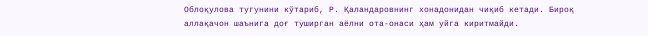Облоқулова тугунини кўтариб, Р. Қаландаровнинг хонадонидан чиқиб кетади. Бироқ аллақачон шаънига доғ туширган аёлни ота-онаси ҳам уйга киритмайди.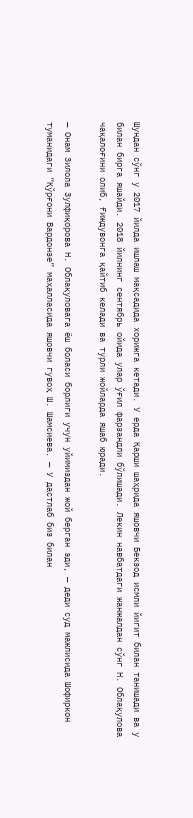Шундан сўнг у 2017 йилда ишлаш мақсадида хорижга кетади. У ерда Қарши шаҳрида яшовчи Бекзод исмли йигит билан танишади ва у билан бирга яшайди. 2018 йилнинг сентябрь ойида улар ўғил фарзандли бўлишади. Лекин навбатдаги жанжалдан сўнг Н. Облақулова чақалоғини олиб, Ғиждувонга қайтиб келади ва турли жойларда яшаб юради.

— Онам Зилола Зулфиқорова Н. Облақуловага ёш боласи борлиги учун уйимиздан жой берган эди, — деди суд мажлисида Шофиркон туманидаги “Қўрғони Вардонзе” маҳалласида яшовчи гувоҳ Ш. Шамсиева. — У дастлаб биз билан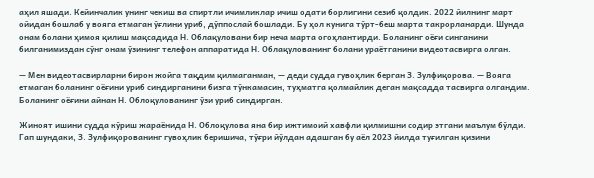аҳил яшади. Кейинчалик унинг чекиш ва спиртли ичимликлар ичиш одати борлигини сезиб қолдик. 2022 йилнинг март ойидан бошлаб у вояга етмаган ўғлини уриб, дўппослай бошлади. Бу ҳол кунига тўрт-беш марта такрорланарди. Шунда онам болани ҳимоя қилиш мақсадида Н. Облақуловани бир неча марта огоҳлантирди. Боланинг оёғи синганини билганимиздан сўнг онам ўзининг телефон аппаратида Н. Облақулованинг болани ураётганини видеотасвирга олган.

— Мен видеотасвирларни бирон жойга тақдим қилмаганман, — деди судда гувоҳлик берган З. Зулфиқорова. — Вояга етмаган боланинг оёғини уриб синдирганини бизга тўнкамасин, туҳматга қолмайлик деган мақсадда тасвирга олгандим. Боланинг оёғини айнан Н. Облоқулованинг ўзи уриб синдирган.

Жиноят ишини судда кўриш жараёнида Н. Облоқулова яна бир ижтимоий хавфли қилмишни содир этгани маълум бўлди. Гап шундаки, З. Зулфиқорованинг гувоҳлик беришича, тўғри йўлдан адашган бу аёл 2023 йилда туғилган қизини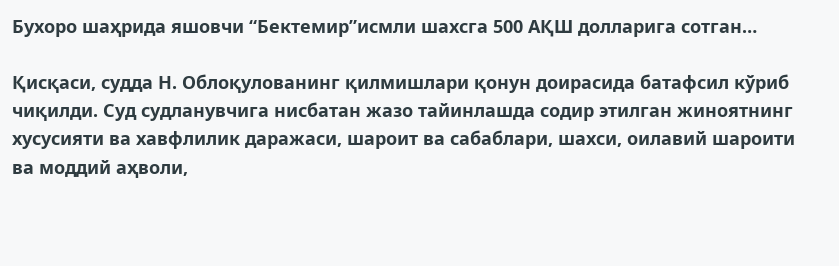Бухоро шаҳрида яшовчи “Бектемир”исмли шахсга 500 АҚШ долларига сотган…

Қисқаси, судда Н. Облоқулованинг қилмишлари қонун доирасида батафсил кўриб чиқилди. Суд судланувчига нисбатан жазо тайинлашда содир этилган жиноятнинг хусусияти ва хавфлилик даражаси, шароит ва сабаблари, шахси, оилавий шароити ва моддий аҳволи,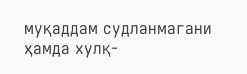муқаддам судланмагани ҳамда хулқ-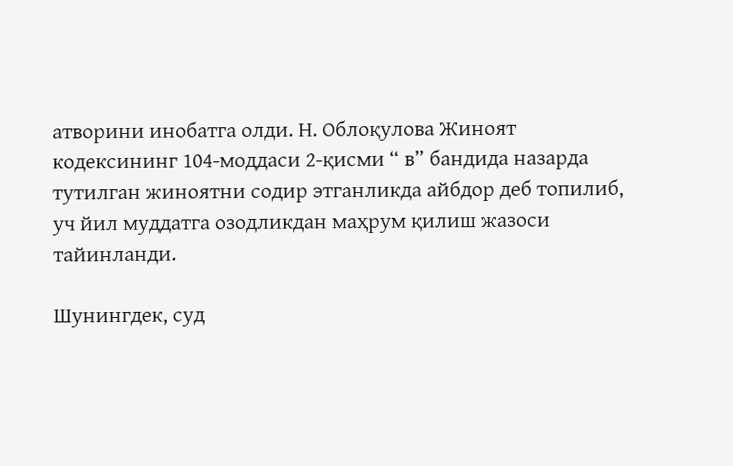атворини инобатга олди. Н. Облоқулова Жиноят кодексининг 104-моддаси 2-қисми “ в” бандида назарда тутилган жиноятни содир этганликда айбдор деб топилиб, уч йил муддатга озодликдан маҳрум қилиш жазоси тайинланди.

Шунингдек, суд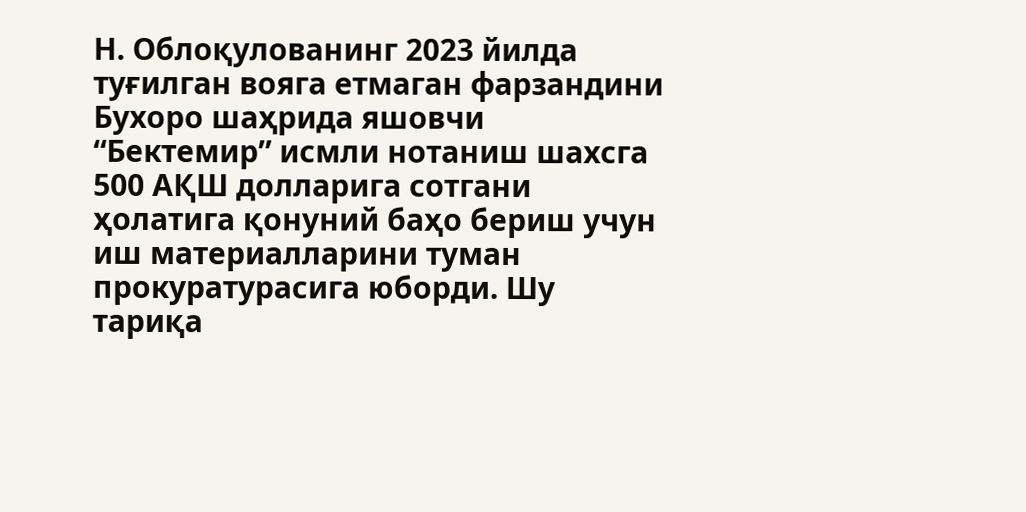Н. Облоқулованинг 2023 йилда туғилган вояга етмаган фарзандини Бухоро шаҳрида яшовчи “Бектемир” исмли нотаниш шахсга 500 АҚШ долларига сотгани ҳолатига қонуний баҳо бериш учун иш материалларини туман прокуратурасига юборди. Шу тариқа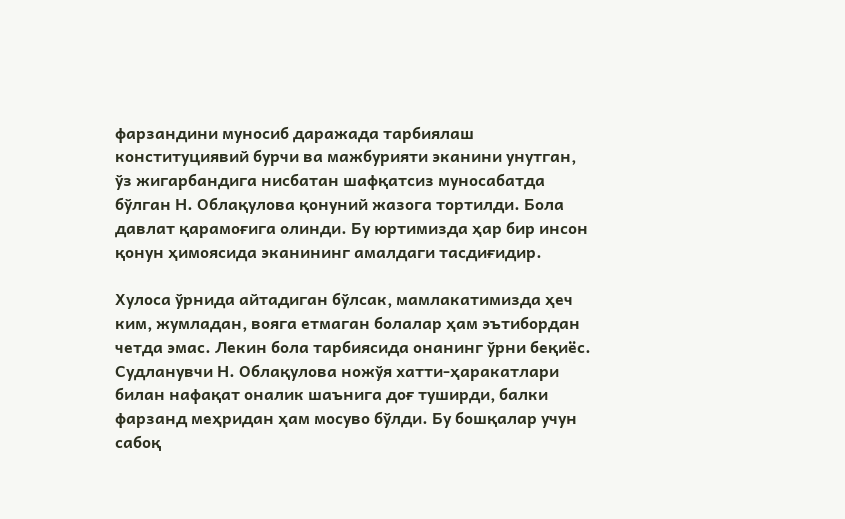фарзандини муносиб даражада тарбиялаш конституциявий бурчи ва мажбурияти эканини унутган, ўз жигарбандига нисбатан шафқатсиз муносабатда бўлган Н. Облақулова қонуний жазога тортилди. Бола давлат қарамоғига олинди. Бу юртимизда ҳар бир инсон қонун ҳимоясида эканининг амалдаги тасдиғидир.

Хулоса ўрнида айтадиган бўлсак, мамлакатимизда ҳеч ким, жумладан, вояга етмаган болалар ҳам эътибордан четда эмас. Лекин бола тарбиясида онанинг ўрни беқиёс. Судланувчи Н. Облақулова ножўя хатти-ҳаракатлари билан нафақат оналик шаънига доғ туширди, балки фарзанд меҳридан ҳам мосуво бўлди. Бу бошқалар учун сабоқ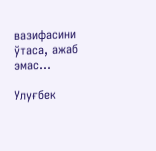вазифасини ўтаса, ажаб эмас…

Улуғбек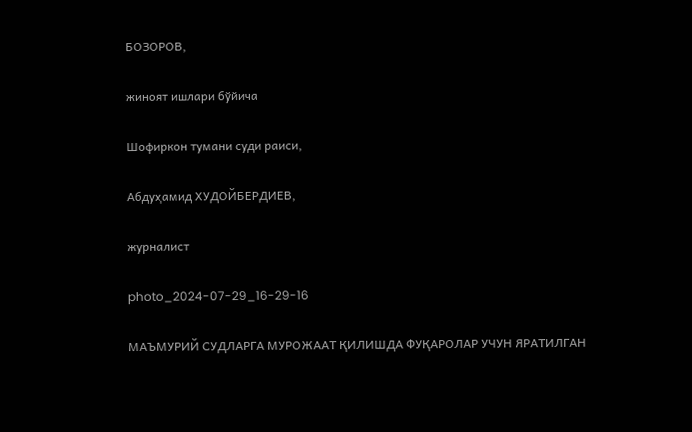БОЗОРОВ,

жиноят ишлари бўйича

Шофиркон тумани суди раиси,

Абдуҳамид ХУДОЙБЕРДИЕВ,

журналист

photo_2024-07-29_16-29-16

МАЪМУРИЙ СУДЛАРГА МУРОЖААТ ҚИЛИШДА ФУҚАРОЛАР УЧУН ЯРАТИЛГАН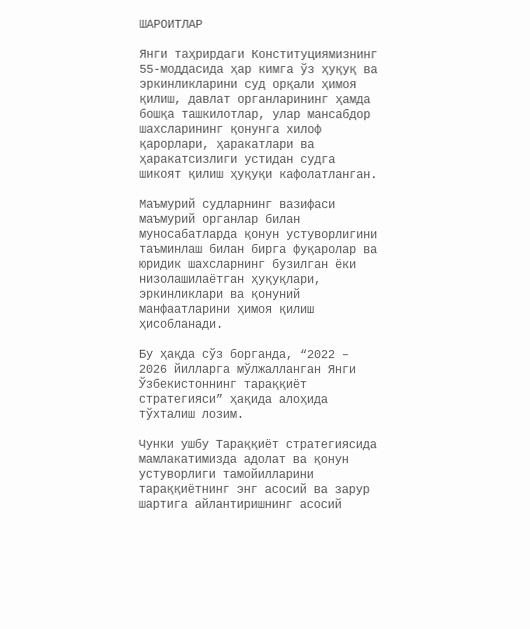ШАРОИТЛАР

Янги таҳрирдаги Конституциямизнинг 55-моддасида ҳар кимга ўз ҳуқуқ ва эркинликларини суд орқали ҳимоя қилиш, давлат органларининг ҳамда бошқа ташкилотлар, улар мансабдор шахсларининг қонунга хилоф қарорлари, ҳаракатлари ва ҳаракатсизлиги устидан судга шикоят қилиш ҳуқуқи кафолатланган.

Маъмурий судларнинг вазифаси маъмурий органлар билан муносабатларда қонун устуворлигини таъминлаш билан бирга фуқаролар ва юридик шахсларнинг бузилган ёки низолашилаётган ҳуқуқлари, эркинликлари ва қонуний манфаатларини ҳимоя қилиш ҳисобланади.

Бу ҳақда сўз борганда, “2022 – 2026 йилларга мўлжалланган Янги Ўзбекистоннинг тараққиёт стратегияси” ҳақида алоҳида тўхталиш лозим.

Чунки ушбу Тараққиёт стратегиясида мамлакатимизда адолат ва қонун устуворлиги тамойилларини тараққиётнинг энг асосий ва зарур шартига айлантиришнинг асосий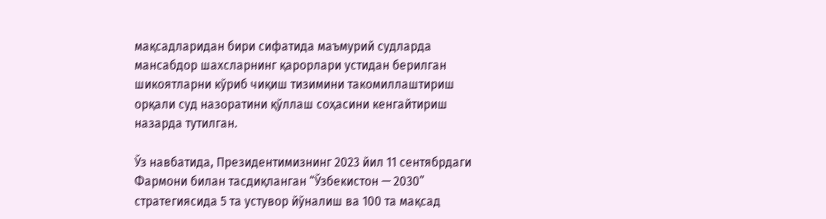мақсадларидан бири сифатида маъмурий судларда мансабдор шахсларнинг қарорлари устидан берилган шикоятларни кўриб чиқиш тизимини такомиллаштириш орқали суд назоратини қўллаш соҳасини кенгайтириш назарда тутилган.

Ўз навбатида, Президентимизнинг 2023 йил 11 сентябрдаги Фармони билан тасдиқланган “Ўзбекистон — 2030” стратегиясида 5 та устувор йўналиш ва 100 та мақсад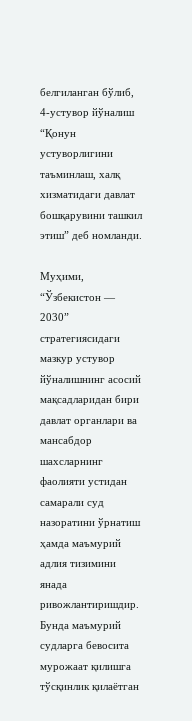белгиланган бўлиб, 4-устувор йўналиш “Қонун устуворлигини таъминлаш, халқ хизматидаги давлат бошқарувини ташкил этиш” деб номланди.

Муҳими, “Ўзбекистон — 2030” стратегиясидаги мазкур устувор йўналишнинг асосий мақсадларидан бири давлат органлари ва мансабдор шахсларнинг фаолияти устидан самарали суд назоратини ўрнатиш ҳамда маъмурий адлия тизимини янада ривожлантиришдир. Бунда маъмурий судларга бевосита мурожаат қилишга тўсқинлик қилаётган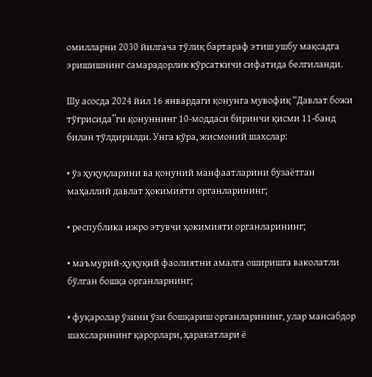омилларни 2030 йилгача тўлиқ бартараф этиш ушбу мақсадга эришишнинг самарадорлик кўрсаткичи сифатида белгиланди.

Шу асосда 2024 йил 16 январдаги қонунга мувофиқ “Давлат божи тўғрисида”ги қонуннинг 10-моддаси биринчи қисми 11-банд билан тўлдирилди. Унга кўра, жисмоний шахслар:

• ўз ҳуқуқларини ва қонуний манфаатларини бузаётган маҳаллий давлат ҳокимияти органларининг;

• республика ижро этувчи ҳокимияти органларининг;

• маъмурий-ҳуқуқий фаолиятни амалга оширишга ваколатли бўлган бошқа органларнинг;

• фуқаролар ўзини ўзи бошқариш органларининг, улар мансабдор шахсларининг қарорлари, ҳаракатлари ё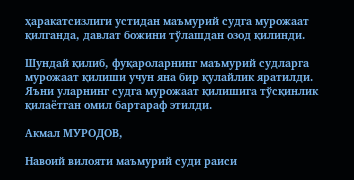ҳаракатсизлиги устидан маъмурий судга мурожаат қилганда, давлат божини тўлашдан озод қилинди.

Шундай қилиб, фуқароларнинг маъмурий судларга мурожаат қилиши учун яна бир қулайлик яратилди. Яъни уларнинг судга мурожаат қилишига тўсқинлик қилаётган омил бартараф этилди.

Акмал МУРОДОВ,

Навоий вилояти маъмурий суди раиси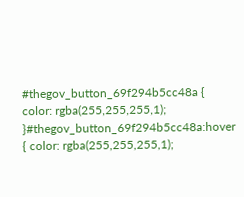#thegov_button_69f294b5cc48a { color: rgba(255,255,255,1); }#thegov_button_69f294b5cc48a:hover { color: rgba(255,255,255,1);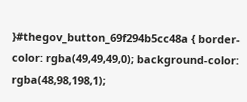}#thegov_button_69f294b5cc48a { border-color: rgba(49,49,49,0); background-color: rgba(48,98,198,1);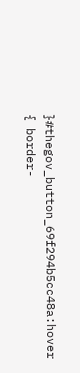}#thegov_button_69f294b5cc48a:hover { border-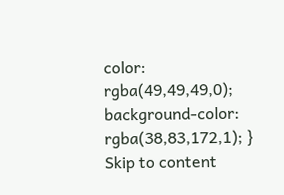color: rgba(49,49,49,0); background-color: rgba(38,83,172,1); } Skip to content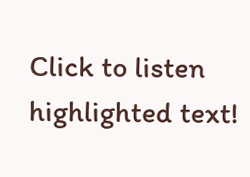Click to listen highlighted text!